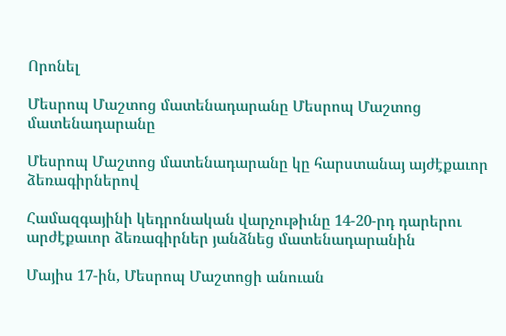Որոնել

Մեսրոպ Մաշտոց մատենադարանը Մեսրոպ Մաշտոց մատենադարանը

Մեսրոպ Մաշտոց մատենադարանը կը հարստանայ այժէքաւոր ձեռագիրներով

Համազգայինի կեդրոնական վարչութիւնը 14-20-րդ դարերու արժէքաւոր ձեռագիրներ յանձնեց մատենադարանին

Մայիս 17-ին, Մեսրոպ Մաշտոցի անուան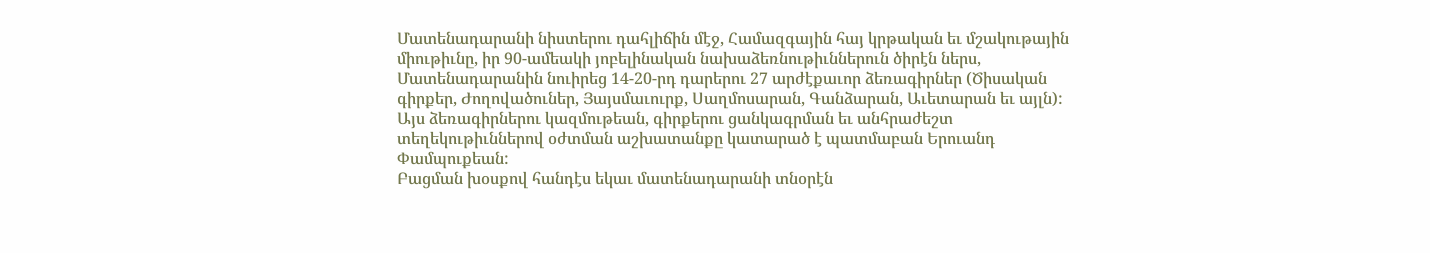Մատենադարանի նիստերու դահլիճին մէջ, Համազգային հայ կրթական եւ մշակութային միութիւնը, իր 90-ամեակի յոբելինական նախաձեռնութիւններուն ծիրէն ներս, Մատենադարանին նուիրեց 14-20-րդ դարերու 27 արժէքաւոր ձեռագիրներ (Ծիսական գիրքեր, Ժողովածուներ, Յայսմաւուրք, Սաղմոսարան, Գանձարան, Աւետարան եւ այլն):
Այս ձեռագիրներու կազմութեան, գիրքերու ցանկագրման եւ անհրաժեշտ տեղեկութիւններով օժտման աշխատանքը կատարած է պատմաբան Երուանդ Փամպուքեան:
Բացման խօսքով հանդէս եկաւ մատենադարանի տնօրէն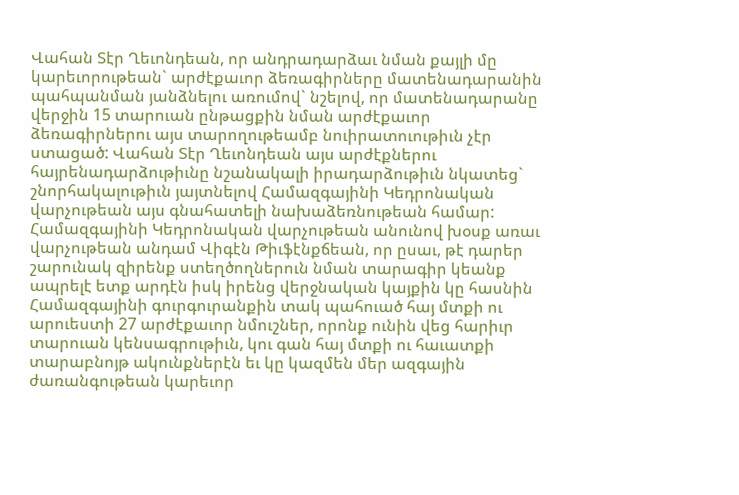Վահան Տէր Ղեւոնդեան, որ անդրադարձաւ նման քայլի մը կարեւորութեան` արժէքաւոր ձեռագիրները մատենադարանին պահպանման յանձնելու առումով` նշելով, որ մատենադարանը վերջին 15 տարուան ընթացքին նման արժէքաւոր ձեռագիրներու այս տարողութեամբ նուիրատուութիւն չէր ստացած: Վահան Տէր Ղեւոնդեան այս արժէքներու հայրենադարձութիւնը նշանակալի իրադարձութիւն նկատեց` շնորհակալութիւն յայտնելով Համազգայինի Կեդրոնական վարչութեան այս գնահատելի նախաձեռնութեան համար:
Համազգայինի Կեդրոնական վարչութեան անունով խօսք առաւ վարչութեան անդամ Վիգէն Թիւֆէնքճեան, որ ըսաւ, թէ դարեր շարունակ զիրենք ստեղծողներուն նման տարագիր կեանք ապրելէ ետք արդէն իսկ իրենց վերջնական կայքին կը հասնին Համազգայինի գուրգուրանքին տակ պահուած հայ մտքի ու արուեստի 27 արժէքաւոր նմուշներ, որոնք ունին վեց հարիւր տարուան կենսագրութիւն, կու գան հայ մտքի ու հաւատքի տարաբնոյթ ակունքներէն եւ կը կազմեն մեր ազգային ժառանգութեան կարեւոր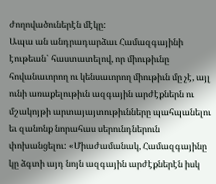ժողովածուներէն մէկը:
Ապա ան անդրադարձաւ Համազգայինի էութեան` հաստատելով, որ միութիւնը հովանաւորող ու կենսաւորող միութիւն մը չէ, այլ ունի առաքելութիւն ազգային արժէքներն ու մշակոյթի արտայայտութիւնները պահպանելու եւ զանոնք նորահաս սերունդներուն փոխանցելու: «Միաժամանակ, Համազգայինը կը ձգտի այդ նոյն ազգային արժէքներէն իսկ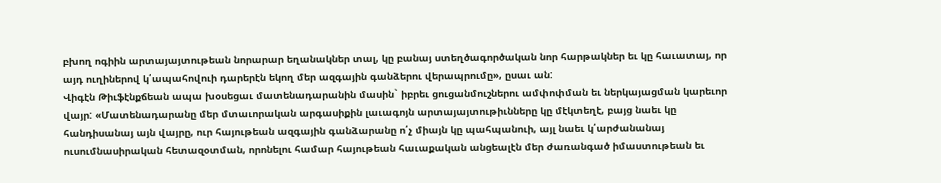բխող ոգիին արտայայտութեան նորարար եղանակներ տալ, կը բանայ ստեղծագործական նոր հարթակներ եւ կը հաւատայ, որ այդ ուղիներով կ՛ապահովուի դարերէն եկող մեր ազգային գանձերու վերապրումը», ըսաւ ան:
Վիգէն Թիւֆէնքճեան ապա խօսեցաւ մատենադարանին մասին` իբրեւ ցուցանմուշներու ամփոփման եւ ներկայացման կարեւոր վայր: «Մատենադարանը մեր մտաւորական արգասիքին լաւագոյն արտայայտութիւնները կը մէկտեղէ, բայց նաեւ կը հանդիսանայ այն վայրը, ուր հայութեան ազգային գանձարանը ո՛չ միայն կը պահպանուի, այլ նաեւ կ՛արժանանայ ուսումնասիրական հետազօտման, որոնելու համար հայութեան հաւաքական անցեալէն մեր ժառանգած իմաստութեան եւ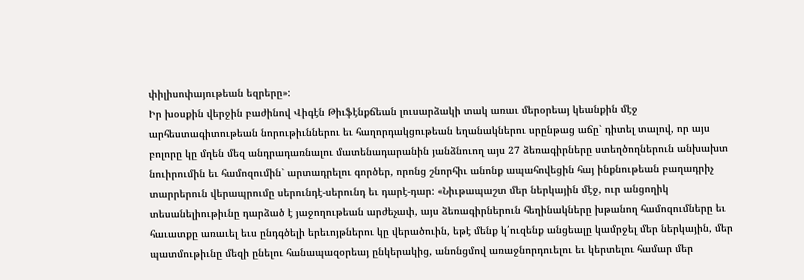փիլիսոփայութեան եզրերը»:
Իր խօսքին վերջին բաժինով Վիգէն Թիւֆէնքճեան լուսարձակի տակ առաւ մերօրեայ կեանքին մէջ արհեստագիտութեան նորութիւններու եւ հաղորդակցութեան եղանակներու սրընթաց աճը` դիտել տալով, որ այս բոլորը կը մղեն մեզ անդրադառնալու մատենադարանին յանձնուող այս 27 ձեռագիրները ստեղծողներուն անխախտ նուիրումին եւ համոզումին` արտադրելու գործեր, որոնց շնորհիւ անոնք ապահովեցին հայ ինքնութեան բաղադրիչ տարրերուն վերապրումը սերունդէ-սերունդ եւ դարէ-դար: «Նիւթապաշտ մեր ներկային մէջ, ուր անցողիկ տեսանելիութիւնը դարձած է յաջողութեան արժեչափ, այս ձեռագիրներուն հեղինակները խթանող համոզումները եւ հաւատքը առաւել եւս ընդգծելի երեւոյթներու կը վերածուին, եթէ մենք կ՛ուզենք անցեալը կամրջել մեր ներկային, մեր պատմութիւնը մեզի ընելու հանապազօրեայ ընկերակից, անոնցմով առաջնորդուելու եւ կերտելու համար մեր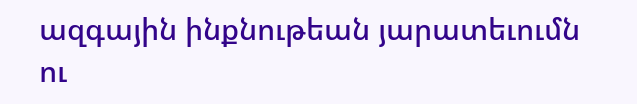ազգային ինքնութեան յարատեւումն ու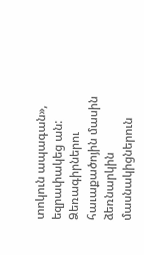տոկուն ապագան», եզրափակեց ան:
Ձեռագիրներու հաւաքածոյին մասին ձեռնարկին մասնակիցներուն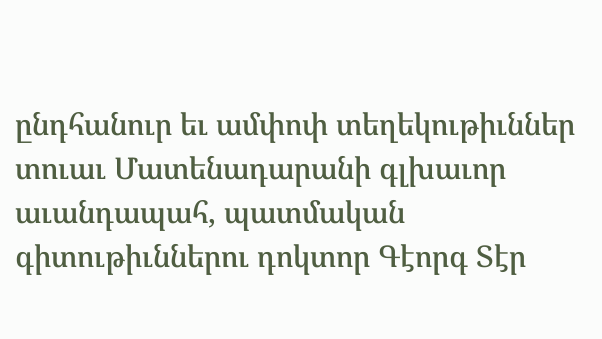ընդհանուր եւ ամփոփ տեղեկութիւններ տուաւ Մատենադարանի գլխաւոր աւանդապահ, պատմական գիտութիւններու դոկտոր Գէորգ Տէր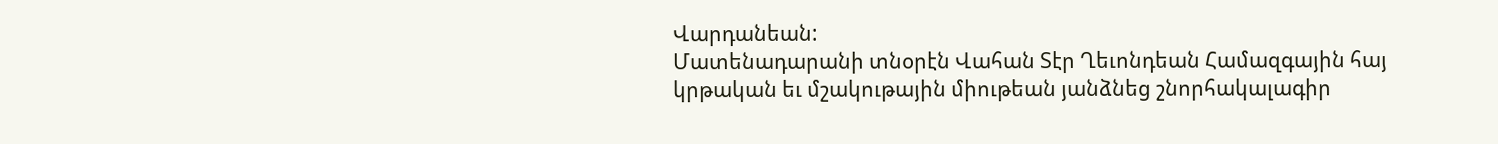Վարդանեան:
Մատենադարանի տնօրէն Վահան Տէր Ղեւոնդեան Համազգային հայ կրթական եւ մշակութային միութեան յանձնեց շնորհակալագիր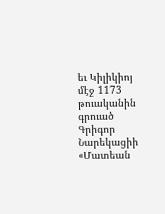եւ Կիլիկիոյ մէջ 1173 թուականին գրուած Գրիգոր Նարեկացիի «Մատեան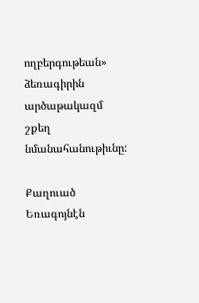ողբերգութեան» ձեռագիրին արծաթակազմ շքեղ նմանահանութիւնը:

Քաղուած Եռագոյնէն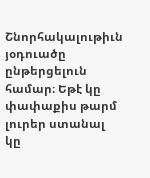Շնորհակալութիւն յօդուածը ընթերցելուն համար։ Եթէ կը փափաքիս թարմ լուրեր ստանալ կը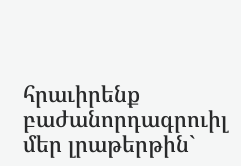հրաւիրենք բաժանորդագրուիլ մեր լրաթերթին`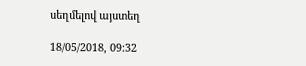սեղմելով այստեղ

18/05/2018, 09:32